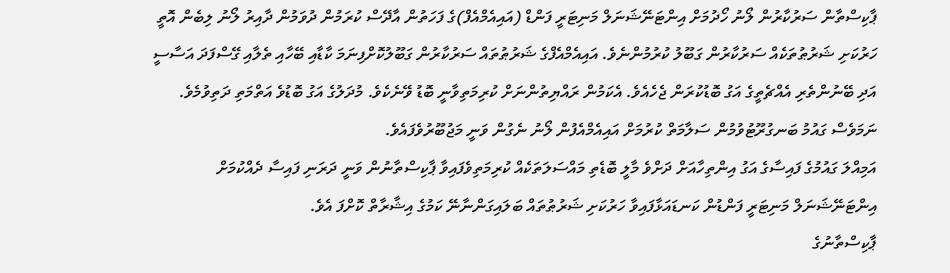ޕާކިސްތާން ސަރުކާރުން ލޯނު ހޯދުމަށް އިންޓަނޭޝަނަލް މަނިޓަރީ ފަންޑް (އައިއެމްއެފް)ގެ ފަހަތުން އާދޭސް ކުރަމުން ދުވަމުން ދާއިރު ލޯނު ލިބެން އޮތީ ހަރުކަށި ޝަރުޠުތަކެއް ސަރުކާރުން ގަބޫލު ކުރުމުންނެވެ. އައިއެމްއެފްގެ ޝަރުޠުތައް ސަރުކާރުން ގަބޫލުކޮށްފިނަމަ ކާޑާއި ބޭހާއި ތެލާއި ގޭސްފަދަ އަސާސީ އަދި ބޭނުންތެރި އެއްޗެތީގެ އަގު ބޮޑުކުރަން ޖެހެއެވެ. އެކަމުން ރައްޔިތުންނަށް ކުރިމަތިވާނީ ބޮޑު ވޭނެކެވެ. މުދަލުގެ އަގު ބޮޑުވެ އަތްމަތި ދަތިވުމެވެ. ނަމަވެސް ގައުމު ބަނގުރޫޓުވުމުން ސަލާމަތް ކުރުމަށް އައިއެމްއެފުން ލޯނު ނެގުން ވަނީ މަޖުބޫރުވެފައެވެ.
އަމިއްލަ ގައުމުގެ ފައިސާގެ އަގު އިންތިހާއަށް ދަށްވެ މާލީ ބޮޑެތި މައްސަލަތަކެއް ކުރިމަތިވެފައިވާ ޕާކިސްތާނުން ވަނީ ދަރަނި ފައިސާ ދެއްކުމަށް އިންޓަނޭޝަނަލް މަނިޓަރީ ފަންޑުން ކަނޑައަޅާފައިވާ ހަރުކަށި ޝަރުޠުތައް ބަލައިގަންނާނޭ ކަމުގެ އިޝާރާތް ކޮށްފަ އެވެ.
ޕާކިސްތާނުގެ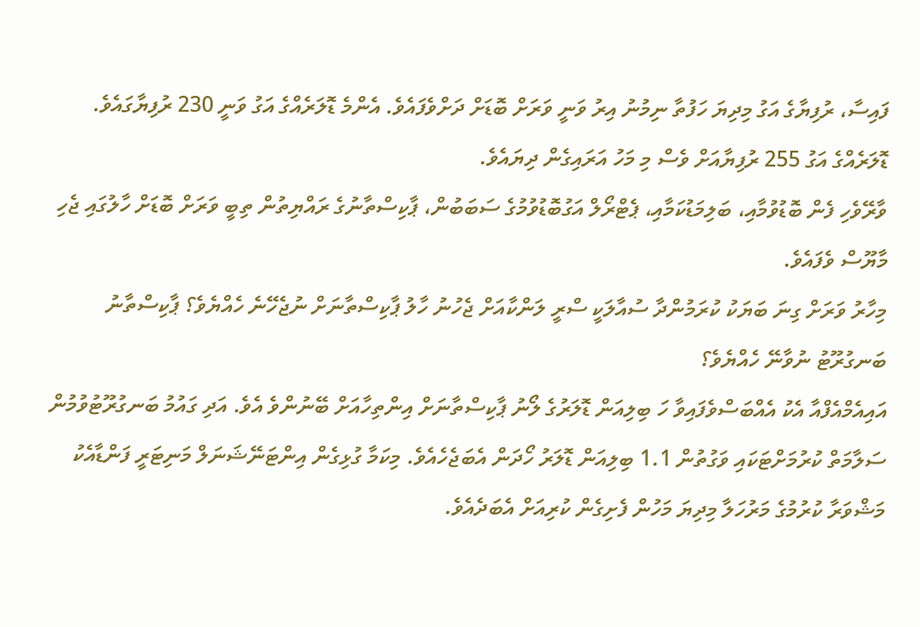ފައިސާ، ރުފިޔާގެ އަގު މިދިޔަ ހަފުތާ ނިމުނު އިރު ވަނީ ވަރަށް ބޮޑަށް ދަށްވެފައެވެ. އެންމެ ޑޮލަރެއްގެ އަގު ވަނީ 230 ރުފިޔާގައެވެ. ޑޮލަރެއްގެ އަގު 255 ރުފިޔާއަށް ވެސް މި މަހު އަރައިގެން ދިޔައެވެ.
ވާރޭވެހި ފެން ބޮޑުވުމާއި، ބަލިމަޑުކަމާއި، ޕެޓްރޯލް އަގުބޮޑުވުމުގެ ސަބަބުން، ޕާކިސްތާނުގެ ރައްޔިތުން ތިބީ ވަރަށް ބޮޑަށް ހާލުގައި ޖެހި މާޔޫސް ވެފައެވެ.
މިހާރު ވަރަށް ގިނަ ބަޔަކު ކުރަމުންދާ ސުއާލަކީ ސްރީ ލަންކާއަށް ޖެހުނު ހާލު ޕާކިސްތާނަށް ނުޖެހޭނެ ހެއްޔެވެ؟ ޕާކިސްތާނު ބަނގުރޫޓު ނުވާނޭ ހެއްޔެވެ؟
އައިއެމްއެފްއާ އެކު އެއްބަސްވެފައިވާ ހަ ބިލިއަން ޑޮލަރުގެ ލޯނު ޕާކިސްތާނަށް އިންތިހާއަށް ބޭނުންވެ އެވެ. އަދި ގައުމު ބަނގުރޫޓުވުމުން ސަލާމަތް ކުރުމަށްޓަކައި ވަގުތުން 1.1 ބިލިއަން ޑޮލަރު ހޯދަން އެބަޖެހެއެވެ. މިކަމާ ގުޅިގެން އިންޓަނޭޝަނަލް މަނިޓަރީ ފަންޑާއެކު މަޝްވަރާ ކުރުމުގެ މަރުހަލާ މިދިޔަ މަހުން ފެށިގެން ކުރިއަށް އެބަދެއެވެ.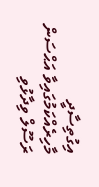އިގުތިސާދީ މާހިރެއްކަމުގައިވާ އަޙްސަން ރަސޫލް ވިދާޅުވި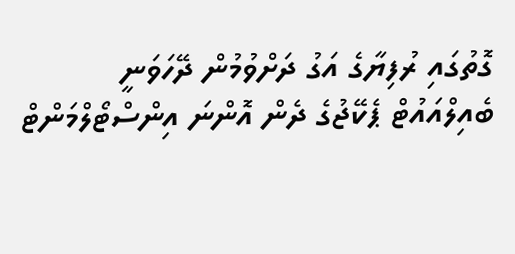ގޮތުގައި ރުފިޔާގެ އަގު ދަށްވުމުން ދޭހަވަނީ ބެއިލްއައުޓް ޕެކޭޖުގެ ދެން އޮންނަ އިންސްޓޯލްމަންޓް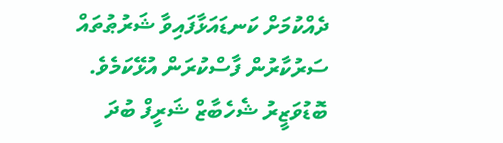ދެއްކުމަށް ކަނޑައަޅާފައިވާ ޝަރުޠުތައް ސަރުކާރުން ފާސްކުރަން އުޅޭކަމެވެ.
ބޮޑުވަޒީރު ޝެހެބާޒް ޝަރީފް ބުދަ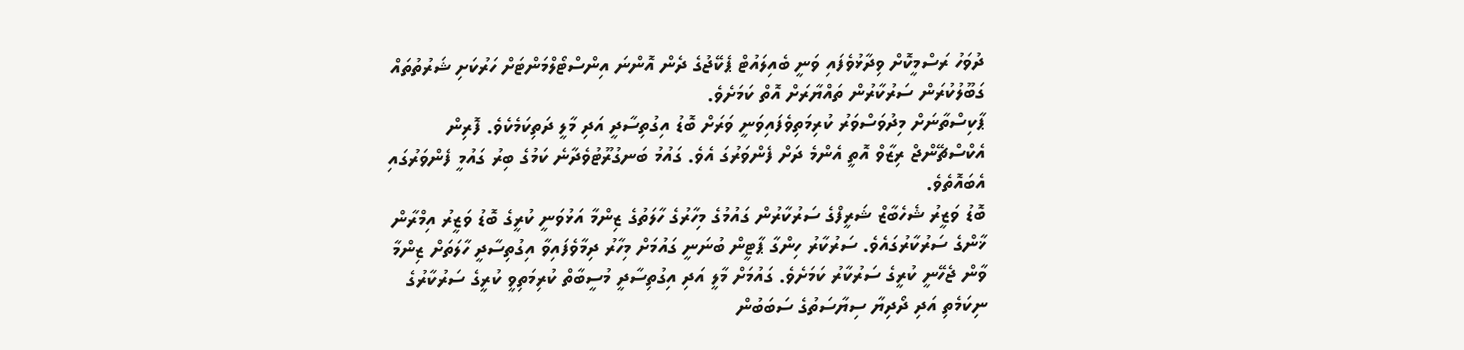ދުވަހު ރަސްމީކޮށް ވިދާޅުވެފައި ވަނީ ބެއިލައުޓް ޕެކޭޖުގެ ދެން އޮންނަ އިންސްޓޯލްމަންޓަށް ހަރުކަށި ޝަރުތުތައް ގަބޫލުކުރަން ސަރުކާރުން ތައްޔާރަށް އޮތް ކަމަށެވެ.
ޕާކިސްތާނަށް މިދުވަސްވަރު ކުރިމަތިވެފައިވަނީ ވަރަށް ބޮޑު އިގުތިސާދީ އަދި މާލީ ދަތިކަމެކެވެ. ފޮރިން އެކްސްޗޭންޖް ރިޒާވް އޮތީ އެންމެ ދަށް ފެންވަރުގަ އެވެ. ގައުމު ބަނގުރޫޓުވެދާނެ ކަމުގެ ބިރު ގައުމީ ފެންވަރުގައި އެބައޮތެވެ.
ބޮޑު ވަޒީރު ޝެހެބާޒް ޝަރީފްގެ ސަރުކާރުން ގައުމުގެ މިހާރުގެ ހާލަތުގެ ޒިންމާ އަޅުވަނީ ކުރީގެ ބޮޑު ވަޒީރު އިމްރާން ޚާންގެ ސަރުކާރުގައެވެ. ސަރުކާރު ހިންގާ ޕާޓީން ބުނަނީ ގައުމަށް މިހާރު ދިމާވެފައިވާ އިގުތިސާދީ ހާލަތަށް ޒިންމާ ވާން ޖެހޭނީ ކުރީގެ ސަރުކާރު ކަމަށެވެ. ގައުމަށް މާލީ އަދި އިގުތިސާދީ މުސީބާތް ކުރިމަތިވީ ކުރީގެ ސަރުކާރުގެ ނިކަމެތި އަދި ދޯދިޔާ ސިޔާސަތުގެ ސަބަބުން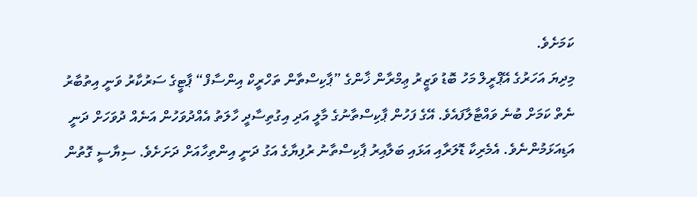ކަމަށެވެ.
މިދިޔަ އަހަރުގެ އޭޕްރީލް މަހު ބޮޑު ވަޒީރު ޢިމްރާން ޚާންގެ ”ޕާކިސްތާން ތަހްރީކް އިންސާފް“ ޕާޓީގެ ސަރުކާރު ވަނީ އިތުބާރު ނެތް ކަމަށް ބުނެ ވައްޓާލާފައެވެ. އޭގެ ފަހުން ޕާކިސްތާނުގެ މާލީ އަދި އިގުތިސާދީ ހާލަތު އެއްދުވަހުން އަނެއް ދުވަހަށް ދަނީ އަޑިއަޅަމުންނެވެ. އެމެރިކާ ޑޮލަރާއި އަޅައި ބަލާއިރު ޕާކިސްތާނު ރުފިޔާގެ އަގު ދަނީ އިންތިހާއަށް ދަށަށެވެ. ސިޔާސީ ގޮތުން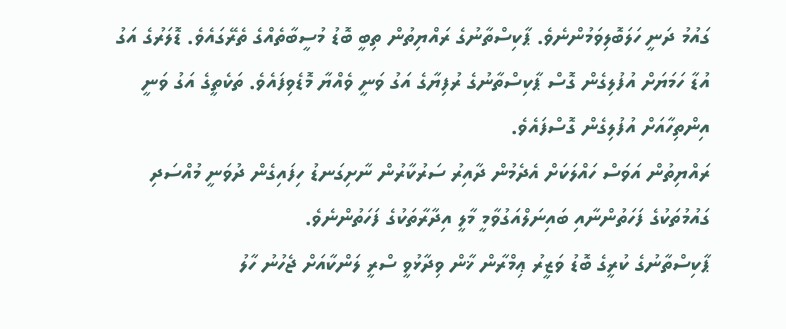ގައުމު ދަނީ ހަލަބޮލިވަމުންނެވެ. ޕާކިސްތާނުގެ ރައްޔިތުން ތިބީ ބޮޑު މުސީބާތެއްގެ ތެރޭގައެވެ. ޑޮލަރުގެ އަގު އުޑާ ހަމަޔަށް އުފުލިގެން ގޮސް ޕާކިސްތާނުގެ ރުފިޔާގެ އަގު ވަނީ ވެއްޔާ މޮޑެވިފައެވެ. ތަކެތީގެ އަގު ވަނީ އިންތިހާއަށް އުފުލިގެން ގޮސްފައެވެ.
ރައްޔިތުން އަވަސް ހައްލަކަށް އެދެމުން ދާއިރު ސަރުކާރުން ނާށިގަނޑު ހިފައިގެން ދުވަނީ މުއްސަދި ގައުމުތަކުގެ ފަހަތުންނާއި ބައިނަލްއަގުވާމީ މާލީ އިދާރާތަކުގެ ފަހަތުންނެވެ.
ޕާކިސްތާނުގެ ކުރީގެ ބޮޑު ވަޒީރު ޢިމްރާން ޚާން ވިދާޅުވީ ސްރީ ލަންކާއަށް ޖެހުނު ހާލު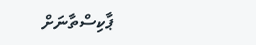ޕާކިސްތާނަށް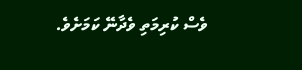ވެސް ކުރިމަތި ވެދާނޭ ކަމަށެވެ.